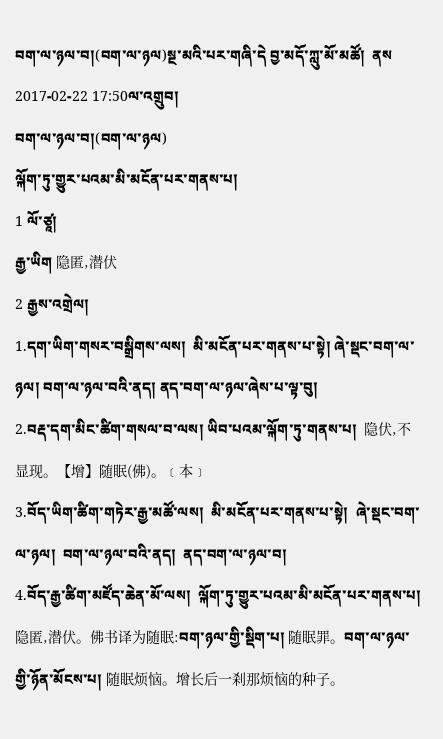བག་ལ་ཉལ་བ།(བག་ལ་ཉལ)སྔ་མའི་པར་གཞི་དེ བྱ་མདོ་ཀླུ་མོ་མཚོ།  ནས 2017-02-22 17:50ལ་འགྲུབ།
བག་ལ་ཉལ་བ།(བག་ལ་ཉལ)
ལྐོག་ཏུ་གྱུར་པའམ་མི་མངོན་པར་གནས་པ།
1 ལོ་ཙཱ།
རྒྱ་ཡིག 隐匿,潜伏
2 རྒྱས་འགྲེལ།
1.དག་ཡིག་གསར་བསྒྲིགས་ལས།  མི་མངོན་པར་གནས་པ་སྟེ། ཞེ་སྡང་བག་ལ་ཉལ། བག་ལ་ཉལ་བའི་ནད། ནད་བག་ལ་ཉལ་ཞེས་པ་ལྟ་བུ།
2.བརྡ་དག་མིང་ཚིག་གསལ་བ་ལས། ཡིབ་པའམ་ལྐོག་ཏུ་གནས་པ།  隐伏,不显现。【增】随眠(佛)。﹝本﹞
3.བོད་ཡིག་ཚིག་གཏེར་རྒྱ་མཚོ་ལས།  མི་མངོན་པར་གནས་པ་སྟེ།  ཞེ་སྡང་བག་ལ་ཉལ།  བག་ལ་ཉལ་བའི་ནད།  ནད་བག་ལ་ཉལ་བ།
4.བོད་རྒྱ་ཚིག་མཛོད་ཆེན་མོ་ལས།  ལྐོག་ཏུ་གྱུར་པའམ་མི་མངོན་པར་གནས་པ། 隐匿,潜伏。佛书译为随眠:བག་ཉལ་གྱི་སྡིག་པ། 随眠罪。བག་ལ་ཉལ་གྱི་ཉོན་མོངས་པ། 随眠烦恼。增长后一刹那烦恼的种子。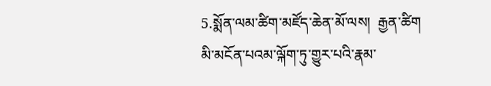5.སྨོན་ལམ་ཚིག་མཛོད་ཆེན་མོ་ལས།  རྒྱན་ཚིག  མི་མངོན་པའམ་ལྐོག་ཏུ་གྱུར་པའི་རྣམ་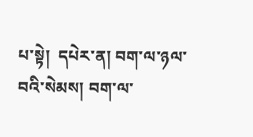པ་སྟེ།  དཔེར་ན། བག་ལ་ཉལ་བའི་སེམས། བག་ལ་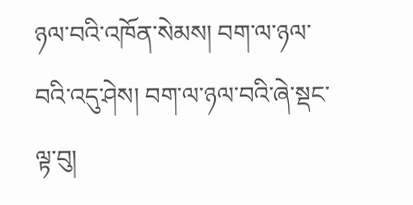ཉལ་བའི་འཁོན་སེམས། བག་ལ་ཉལ་བའི་འདུ་ཤེས། བག་ལ་ཉལ་བའི་ཞེ་སྡང་ལྟ་བུ།